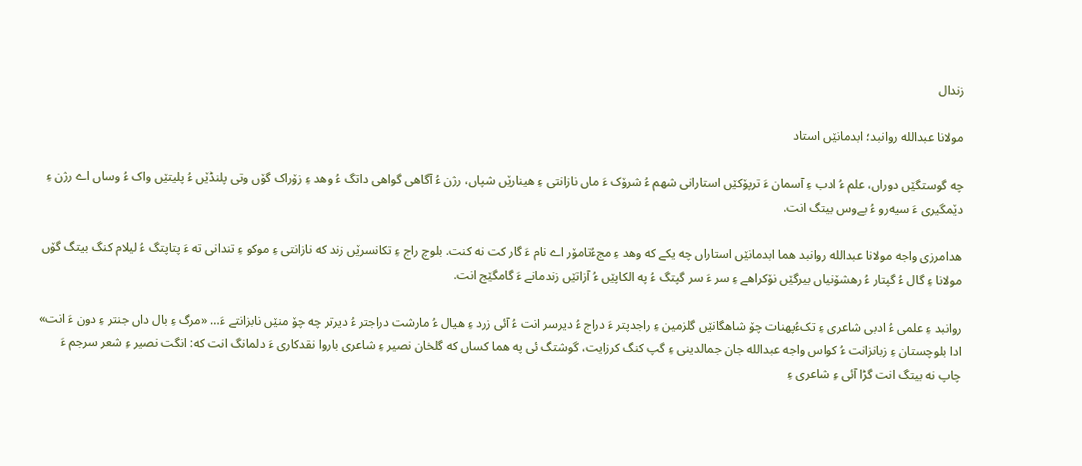زندال

مولانا عبدالله روانبد؛ ابدمانێں استاد

چه گوستگێں دوراں، علم ءُ ادب ءِ آسمان ءَ ترپۆکێں استارانی شهم ءُ شرۆک ءَ ماں نازانتی ءِ هینارێں شپاں، رژن ءُ آگاهی گواهی داتگ ءُ وهد ءِ زۆراک گۆں وتی پلنڈێں ءُ پلیتێں واک ءُ وساں اے رژن ءِ دێمگیری ءَ سیه‌رو ءُ بےوس بیتگ انت.

هدامرزی واجه مولانا عبدالله روانبد هما ابدمانێں استاراں چه یکے که وهد ءِ مجءُتامۆر اے نام ءَ گار کت نه کنت. بلوچ راج ءِ تکانسرێں زند که نازانتی ءِ موکو ءِ تندانی ته ءَ پتاپتگ ءُ لیلام کنگ بیتگ گۆں مولانا ءِ گال ءُ گپتار ءُ رهشۆنیاں بیرگێں نۆکراهے ءِ سر ءَ سر گپتگ ءُ په الکاپێں ءُ آزاتێں زندمانے ءَ گامگێج انت.

روانبد ءِ علمی ءُ ادبی شاعری ءِ تکءُپهنات چۆ شاهگانێں گلزمین ءِ راجدپتر ءَ دراج ءُ دیرسر انت ءُ آئی زرد ءِ هیال ءُ مارشت دراجتر ءُ دیرتر چه چۆ منێں نابزانتے ءَ… «مرگ ءِ بال داں جنتر ءِ دون ءَ انت» ادا بلوچستان ءِ زبانزانت ءُ کواس واجه عبدالله جان جمالدینی ءِ گپ کنگ کرزایت، گوشتگ ئی په هما کساں که گلخان نصیر ءِ شاعری باروا نقدکاری ءَ دلمانگ انت که: انگت نصیر ءِ شعر سرجم ءَ چاپ نه بیتگ انت گڑا آئی ءِ شاعری ءِ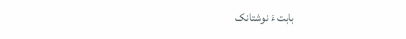بابت ءَ نوشتانک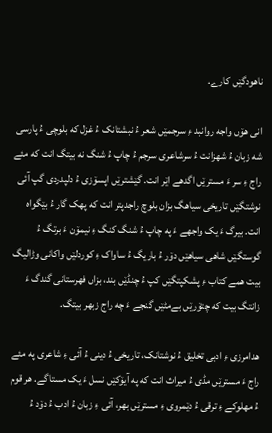ناهودگێں کارے.

انی هۆں واجه روانبد ءِ سرجمێں شعر ءُ نبشتانک ءُ غزل که بلوچی ءُ پارسی شه زبان ءُ شهزانت ءُ سرشاعری سرجم ءُ چاپ ءُ شنگ نه بیتگ انت که مئے راج ءِ سر ءَ مسترێں اگدهے اێر انت. گێشترێں اپسۆزی ءُ دلپدردی گپ آئی نوشتگێں تاریخی سیاهگ بزان بلوچ راجدپتر انت که پهک گار ءُ بێگواه انت. بیرگ ءَ یک واجهے ءَ په چاپ ءُ شنگ کنگ ءِ نیمۆن ءَ برتگ ءُ گوستگێں شاهی سیاهێں دۆر ءُ باریگ ءُ ساواک ءِ کوردلێں واکانی وڑالیگ بیت همے کتاب ءِ پشکپتگێں کپ ءُ چنڈێں بند، بزاں فهرستانی گندگ ءَ زانتگ بیت که چتۆرێں بےمٹێں گنجے ءَ چه راج زبهر بیتگ.

هدامرزی ءِ ادبی تخلیق ءُ نوشتانک، تاریخی ءُ دینی ءُ آئی ءِ شاعری په مئے راج ءَ مسترێں مڈی ءُ میراث انت که په آیۆکێں نسل ءَ یک مستاگے. هر قوم ءُ مهلوکے ءِ ترقی ءُ دێمروی ءِ مسترێں بهر، آئی ءِ زبان ءُ ادب ءُ دۆد ءُ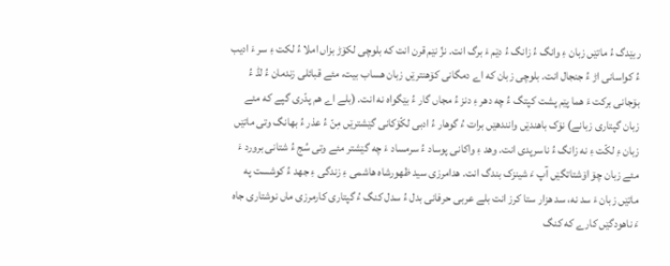ربێدگ ءُ ماتێں زبان ءِ وانگ ءُ زانگ ءُ دێم ءَ برگ انت. نزِّ نێم قرن انت که بلوچی لکۆڑ بزاں املا ءُ لکت ءِ سر ءَ ادیب ءُ کواسانی اڑ ءُ جنجال انت. بلوچی زبان که اے دمگانی کۆهنترێں زبان هساب بیت، مئے قبائلی زندمان ءُ لڈ ءُ بۆجانی برکت ءَ هما پێم پشت کپتگ ءُ چه دهر ءِ دنز ءُ مجاں گار ءُ بێگواه نه انت. (بلے اے هم پدّری گپے که مئے زبان گپتاری زبانے) نۆک باهندێں وانندهێں برات ءُ گوهار ءُ ادبی لکّۆکانی گێشترێں مِنّ ءُ عذر ءُ بهانگ وتی ماتێں زبان ءِ لکّت ءِ نه زانگ ءُ ناسرپدی انت. وهد ءِ واکانی پوساد ءُ سرمساد ءَ چه گێشتر مئے وتی سُج ءُ شتانی برورد ءَ مئے زبان چۆ اۆشتاتگێں آپ ءَ شینزک بندگ انت. هدامرزی سید ظهورشاه هاشمی ءِ زندگی ءِ جهد ءُ کوشست په ماتێں زبان ءَ سد نه، سد هزار ستا کرز انت بلے عربی حرفانی بدل ءُ سدل کنگ ءُ گپتاری کارمرزی ماں نوشتاری جاه ءَ ناهودگێں کارے که کنگ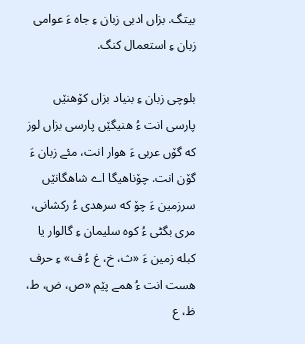بیتگ. بزاں ادبی زبان ءِ جاه ءَ عوامی زبان ءِ استعمال کنگ.

بلوچی زبان ءِ بنیاد بزاں کۆهنێں پارسی انت ءُ هنیگێں پارسی بزاں لوز که گۆں عربی ءَ هوار انت، مئے زبان ءَ گۆن انت. چۆناهیگا اے شاهگانێں سرزمین ءَ چۆ که سرهدی ءُ رکشانی، مری بگٹی ءُ کوه سلیمان ءِ گالوار یا کبله زمین ءَ «ث، خ، غ ءُ ف» ءِ حرف هست انت ءُ همے پێم «ص، ض، ط، ظ، ع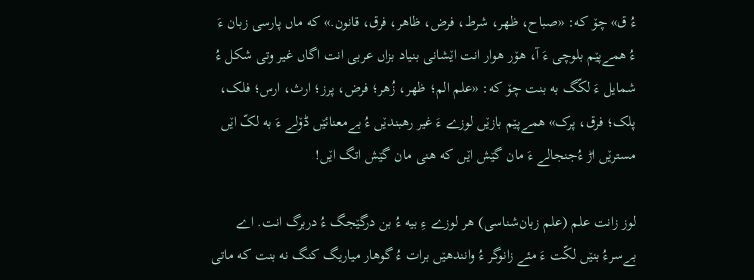ءُ ق» چۆ که: «صباح، ظهر، شرط، فرض، ظاهر، فرق، قانون.» که ماں پارسی زبان ءَ ءُ همےپێم بلوچی ءَ آ، هۆر هوار انت اێشانی بنیاد بزاں عربی انت اگاں غیر وتی شکل ءُ شمایل ءَ لکّگ به بنت چۆ که: «علم الم؛ ظهر، زُهر؛ فرض، پرز؛ ارث، ارس؛ فلک، پلک؛ فرق، پرک» همےپێم بازێں لوزے ءَ غیر رهبندێں ءُ بےمعنائێں ڈۆلے ءَ به لکّ اێں مسترێں اڑ ءُجنجالے ءَ مان گێش اێں که هنی مان گێش اتگ اێں!

لوز زانت علم (علم زبان‌‌شناسی) هر لوزے ءِ بیه ءُ بن درگێجگ ءُ دربرگ انت. اے بےسرءُ بنێں لکّت ءَ مئے زانوگر ءُ وانندهێں برات ءُ گوهار میاریگ کنگ نه بنت که ماتی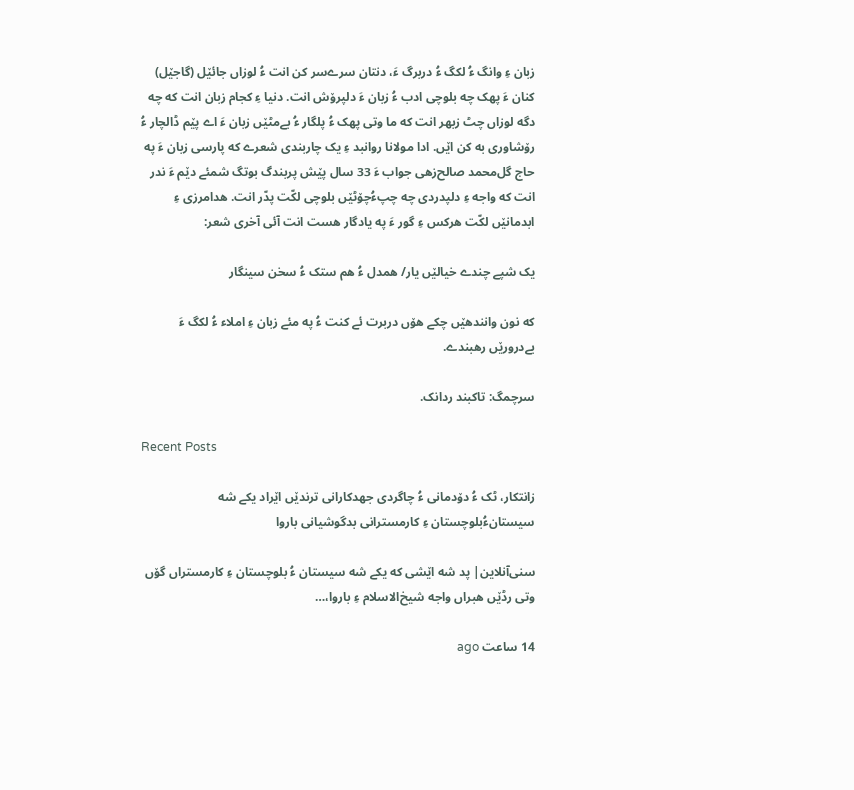زبان ءِ وانگ ءُ لکگ ءُ دربرگ ءَ، دنتان سرےسر کن انت ءُ لوزاں جائێل (گاجێل) کنان ءَ پهک چه بلوچی ادب ءُ زبان ءَ دلپرۆش انت. دنیا ءِ کجام زبان انت که چه دگه لوزاں چٹ زبهر انت که ما وتی پهک ءُ پلگار ءُ بےمٹێں زبان ءَ اے پێم ڈالچار ءُ رۆشاوری به کن اێں. ادا مولانا روانبد ءِ یک چاربندی شعرے که پارسی زبان ءَ په حاج گل‌محمد صالح‌زهی جواب ءَ 33 سال پێش پربندگ بوتگ شمئے دێم ءَ ندر انت که واجه ءِ دلپدردی چه چپءُچۆٹێں بلوچی لکّت پدّر انت. هدامرزی ءِ ابدمانێں لکّت هرکس ءِ گور ءَ په یادگار هست انت آئی آخری شعر:

یک شپے چندے خیالێں یار/ همدل ءُ هم ستک ءُ سخن سینگار

که نون وانندهێں چکے هۆں دربرت ئے کنت ءُ په مئے زبان ءِ املاء ءُ لکگ ءَ بےدرورێں رهبندے.

سرچمگ: تاکبند ردانک.

Recent Posts

زانتکار، ٹک ءُ دۆدمانی ءُ چاگردی جهدکارانی ترندێں اێراد یکے شه سیستانءُبلوچستان ءِ کارمسترانی بدگوشیانی باروا

سنی‌آنلاین| پد شه اێشی که یکے شه سیستان ءُ بلوچستان ءِ کارمستراں گۆں وتی رڈێں هبراں واجه شیخ‌الاسلام ءِ باروا،…

14 ساعت ago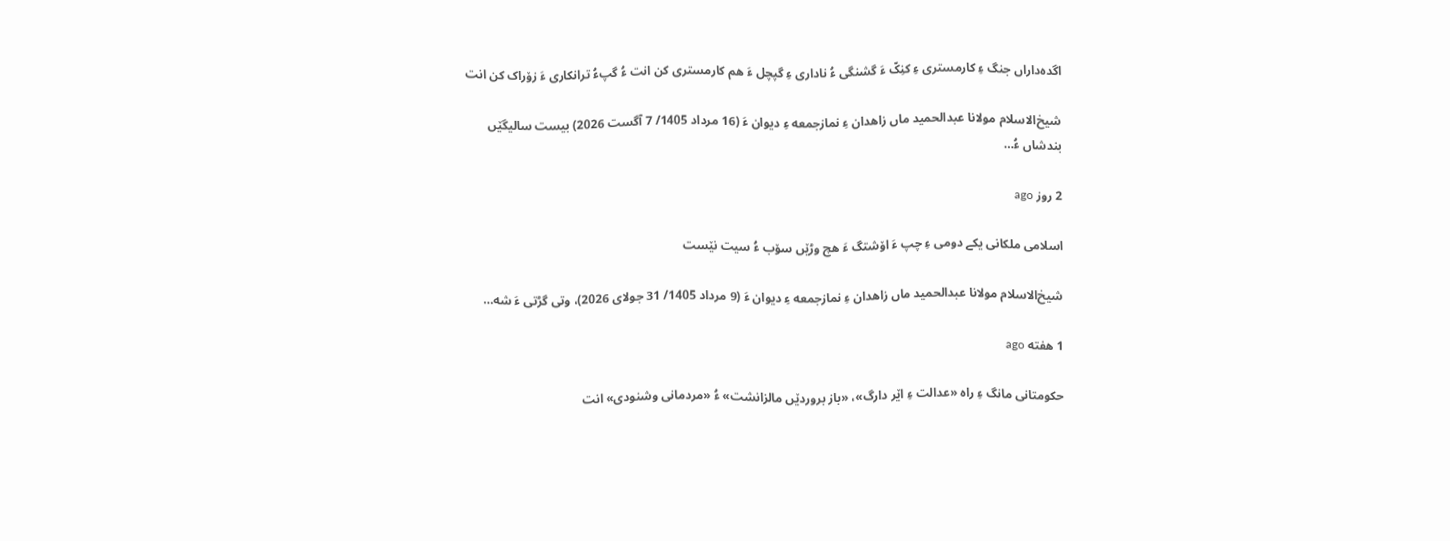اگده‌داراں جنگ ءِ کارمستری ءِ کنِکّ ءَ گشنگی ءُ ناداری ءِ گپچل ءَ هم کارمستری کن انت ءُ گپءُ ترانکاری ءَ زۆراک کن انت

شیخ‌الاسلام مولانا عبدالحمید ماں زاهدان ءِ نمازجمعه ءِ دیوان ءَ (16 مرداد 1405/ 7 آگست 2026) بیست سالیگێں بندشاں ءُ…

2 روز ago

اسلامی ملکانی یکے دومی ءِ چپ ءَ اۆشتگ ءَ ھچ وڑێں سۆب ءُ سیت نێست

شیخ‌الاسلام مولانا عبدالحمید ماں زاهدان ءِ نمازجمعه ءِ دیوان ءَ (9 مرداد 1405/ 31 جولای 2026)، وتی گڑتی ءَ شه…

1 هفته ago

حکومتانی مانگ ءِ راه «عدالت ءِ اێر دارگ»، «باز بروردێں مالزانشت» ءُ «مردمانی وشنودی» انت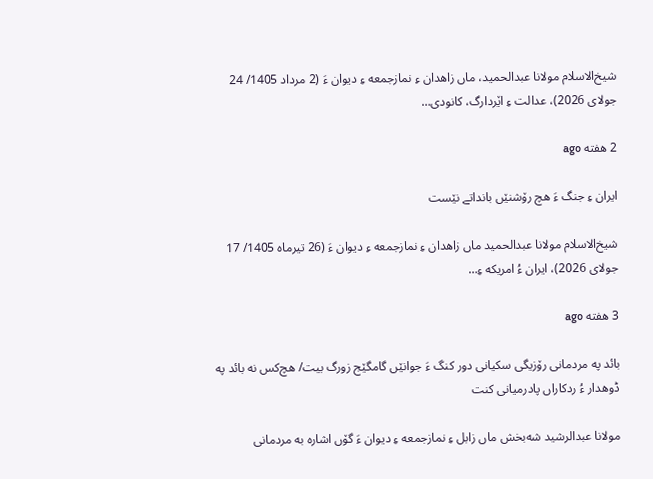شیخ‌الاسلام مولانا عبدالحمید، ماں زاهدان ءِ نمازجمعه ءِ دیوان ءَ (2 مرداد 1405/ 24 جولای 2026)، عدالت ءِ اێردارگ، کانودی…

2 هفته ago

ایران ءِ جنگ ءَ هچ رۆشنێں بانداتے نێست

شیخ‌الاسلام مولانا عبدالحمید ماں زاهدان ءِ نمازجمعه ءِ دیوان ءَ (26 تیرماه 1405/ 17 جولای 2026)، ایران ءُ امریکه ءِ…

3 هفته ago

بائد په مردمانی رۆزیگی سکیانی دور کنگ ءَ جوانێں گامگێج زورگ بیت/ هچ‌کس نه بائد په ڈوهدار ءُ ردکاراں پادرمیانی کنت

مولانا عبدالرشید شه‌بخش ماں زابل ءِ نمازجمعه ءِ دیوان ءَ گۆں اشاره به مردمانی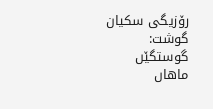رۆزیگی سکیان گوشت: گوستگێں ماهاں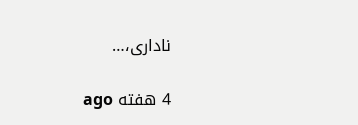ناداری،…

4 هفته ago